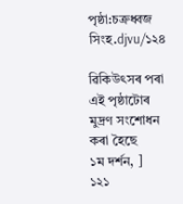পৃষ্ঠা:চক্ৰধ্বজ সিংহ.djvu/১২৪

ৱিকিউৎসৰ পৰা
এই পৃষ্ঠাটোৰ মুদ্ৰণ সংশোধন কৰা হৈছে
১ম দৰ্শন, ]
১২১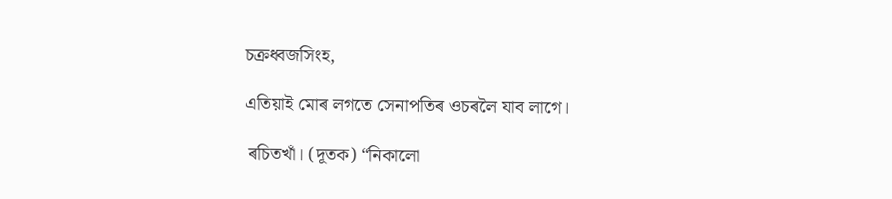চক্ৰধ্বজসিংহ,

এতিয়াই মোৰ লগতে সেনাপতিৰ ওচৰলৈ যাব লাগে।

 ৰচিতখাঁ। (দূতক) “নিকালো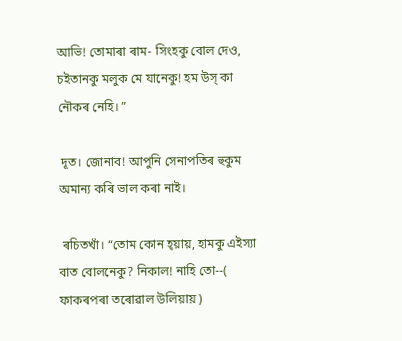আভি! তোমাৰা ৰাম- সিংহকু বোল দেও, চইতানকু মলুক মে যানেকু! হম উস্ কা নৌকৰ নেহি। ”

 দূত। জোনাব! আপুনি সেনাপতিৰ হুকুম অমান্য কৰি ভাল কৰা নাই।

 ৰচিতখাঁ। “তোম কোন হ্য়ায়, হামকু এইস্যা বাত বোলনেকু? নিকাল! নাহি তো--( ফাকৰপৰা তৰোৱাল উলিয়ায় )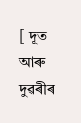[ দূত আৰু দুৱৰীৰ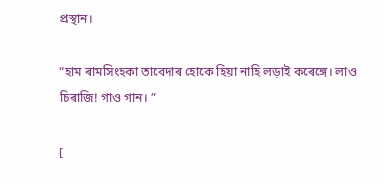প্ৰস্থান।

“হাম ৰামসিংহকা তাবেদাৰ হোকে হিয়া নাহি লড়াই কৰেঙ্গে। লাও চিৰাজি! গাও গান। ”

[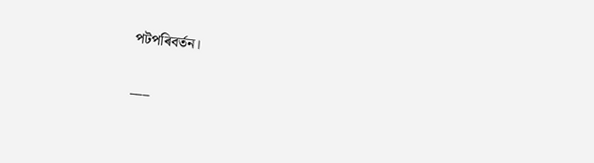পটপৰিবৰ্তন।

___